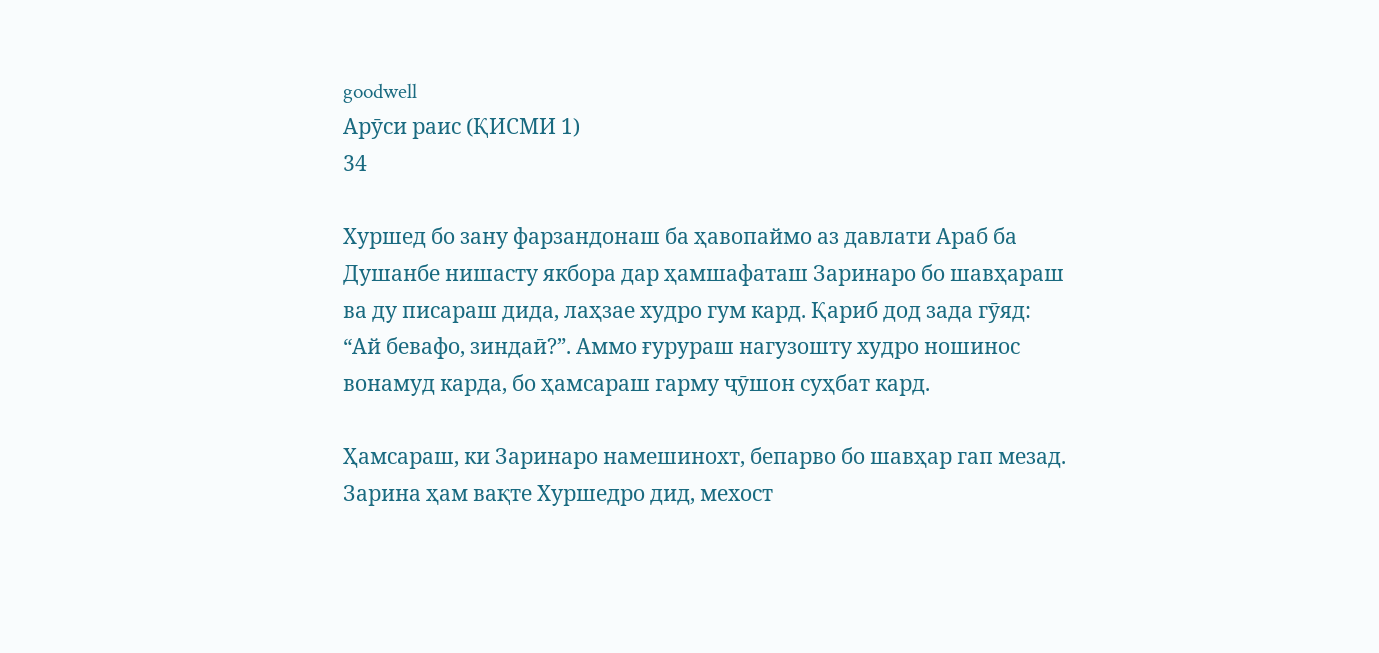goodwell
Арӯси раис (ҚИСМИ 1)
34

Хуршед бо зану фарзандонаш ба ҳавопаймо аз давлати Араб ба Душанбе нишасту якбора дар ҳамшафаташ Заринаро бо шавҳараш ва ду писараш дида, лаҳзае худро гум кард. Қариб дод зада гӯяд: “Ай бевафо, зиндаӣ?”. Аммо ғурураш нагузошту худро ношинос вонамуд карда, бо ҳамсараш гарму ҷӯшон суҳбат кард.

Ҳамсараш, ки Заринаро намешинохт, бепарво бо шавҳар гап мезад. Зарина ҳам вақте Хуршедро дид, мехост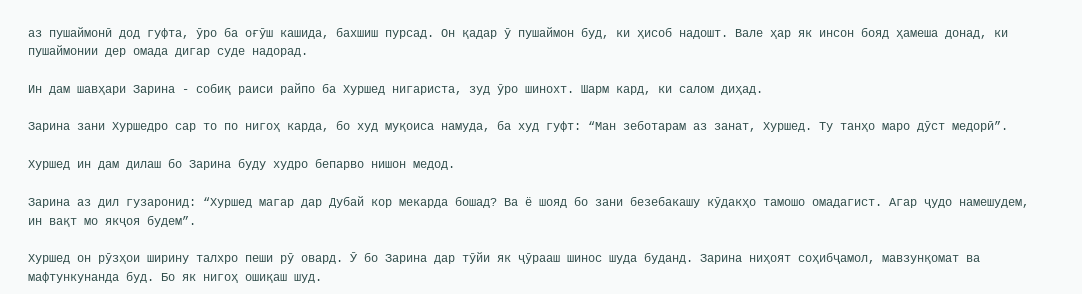аз пушаймонӣ дод гуфта, ӯро ба оғӯш кашида, бахшиш пурсад. Он қадар ӯ пушаймон буд, ки ҳисоб надошт. Вале ҳар як инсон бояд ҳамеша донад, ки пушаймонии дер омада дигар суде надорад.

Ин дам шавҳари Зарина - собиқ раиси райпо ба Хуршед нигариста, зуд ӯро шинохт. Шарм кард, ки салом диҳад.

Зарина зани Хуршедро сар то по нигоҳ карда, бо худ муқоиса намуда, ба худ гуфт: “Ман зеботарам аз занат, Хуршед. Ту танҳо маро дӯст медорӣ”.

Хуршед ин дам дилаш бо Зарина буду худро бепарво нишон медод.

Зарина аз дил гузаронид: “Хуршед магар дар Дубай кор мекарда бошад? Ва ё шояд бо зани безебакашу кӯдакҳо тамошо омадагист. Агар ҷудо намешудем, ин вақт мо якҷоя будем”.

Хуршед он рӯзҳои ширину талхро пеши рӯ овард. Ӯ бо Зарина дар тӯйи як ҷӯрааш шинос шуда буданд. Зарина ниҳоят соҳибҷамол, мавзунқомат ва мафтункунанда буд. Бо як нигоҳ ошиқаш шуд.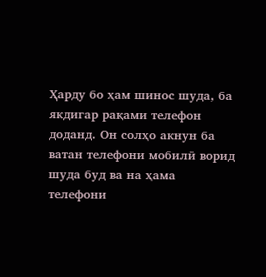Ҳарду бо ҳам шинос шуда, ба якдигар рақами телефон доданд. Он солҳо акнун ба ватан телефони мобилӣ ворид шуда буд ва на ҳама телефони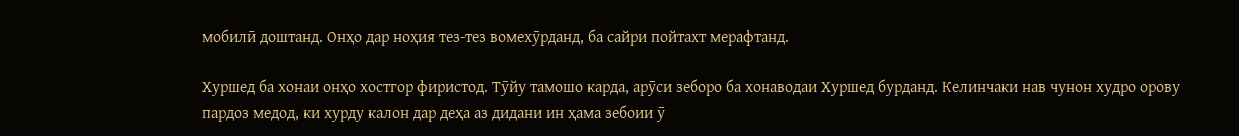мобилӣ доштанд. Онҳо дар ноҳия тез-тез вомехӯрданд, ба сайри пойтахт мерафтанд.

Хуршед ба хонаи онҳо хостгор фиристод. Тӯйу тамошо карда, арӯси зеборо ба хонаводаи Хуршед бурданд. Келинчаки нав чунон худро орову пардоз медод, ки хурду калон дар деҳа аз дидани ин ҳама зебоии ӯ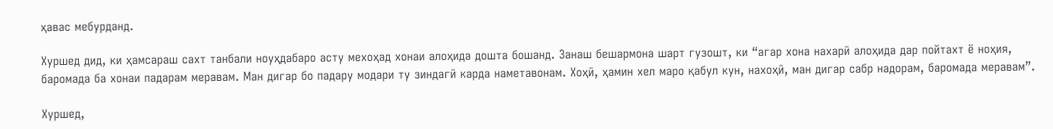ҳавас мебурданд.

Хуршед дид, ки ҳамсараш сахт танбали ноуҳдабаро асту мехоҳад хонаи алоҳида дошта бошанд. Занаш бешармона шарт гузошт, ки “агар хона нахарӣ алоҳида дар пойтахт ё ноҳия, баромада ба хонаи падарам меравам. Ман дигар бо падару модари ту зиндагӣ карда наметавонам. Хоҳӣ, ҳамин хел маро қабул кун, нахоҳӣ, ман дигар сабр надорам, баромада меравам”.

Хуршед,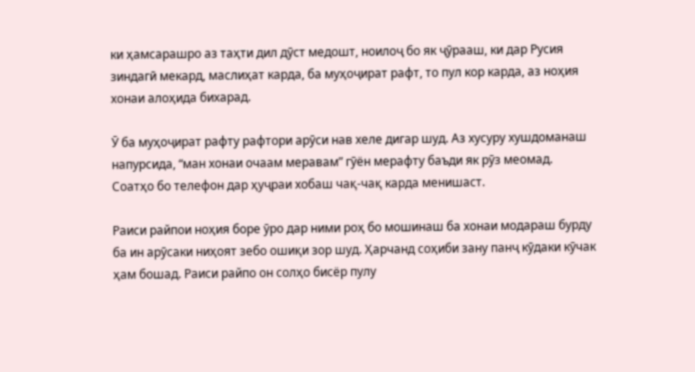ки ҳамсарашро аз таҳти дил дӯст медошт, ноилоҷ бо як ҷӯрааш, ки дар Русия зиндагӣ мекард, маслиҳат карда, ба муҳоҷират рафт, то пул кор карда, аз ноҳия хонаи алоҳида бихарад.

Ӯ ба муҳоҷират рафту рафтори арӯси нав хеле дигар шуд. Аз хусуру хушдоманаш напурсида, “ман хонаи очаам меравам” гӯён мерафту баъди як рӯз меомад. Соатҳо бо телефон дар ҳуҷраи хобаш чақ-чақ карда менишаст.

Раиси райпои ноҳия боре ӯро дар ними роҳ бо мошинаш ба хонаи модараш бурду ба ин арӯсаки ниҳоят зебо ошиқи зор шуд. Ҳарчанд соҳиби зану панҷ кӯдаки кӯчак ҳам бошад. Раиси райпо он солҳо бисёр пулу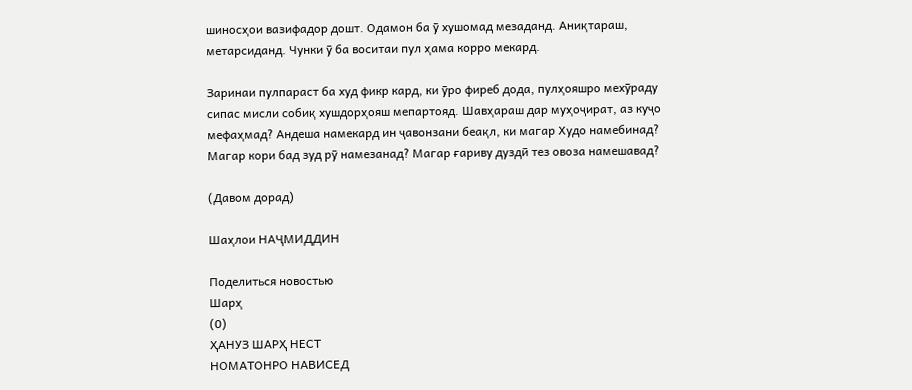шиносҳои вазифадор дошт. Одамон ба ӯ хушомад мезаданд. Аниқтараш, метарсиданд. Чунки ӯ ба воситаи пул ҳама корро мекард.

Заринаи пулпараст ба худ фикр кард, ки ӯро фиреб дода, пулҳояшро мехӯраду сипас мисли собиқ хушдорҳояш мепартояд. Шавҳараш дар муҳоҷират, аз куҷо мефаҳмад? Андеша намекард ин ҷавонзани беақл, ки магар Худо намебинад? Магар кори бад зуд рӯ намезанад? Магар ғариву дуздӣ тез овоза намешавад?

(Давом дорад)

Шаҳлои НАҶМИДДИН

Поделиться новостью
Шарҳ
(0)
ҲАНУЗ ШАРҲ НЕСТ
НОМАТОНРО НАВИСЕД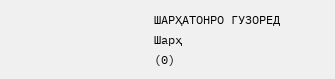ШАРҲАТОНРО ГУЗОРЕД
Шарҳ
(0)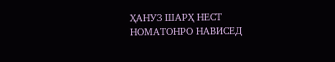ҲАНУЗ ШАРҲ НЕСТ
НОМАТОНРО НАВИСЕД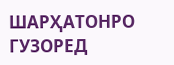ШАРҲАТОНРО ГУЗОРЕД